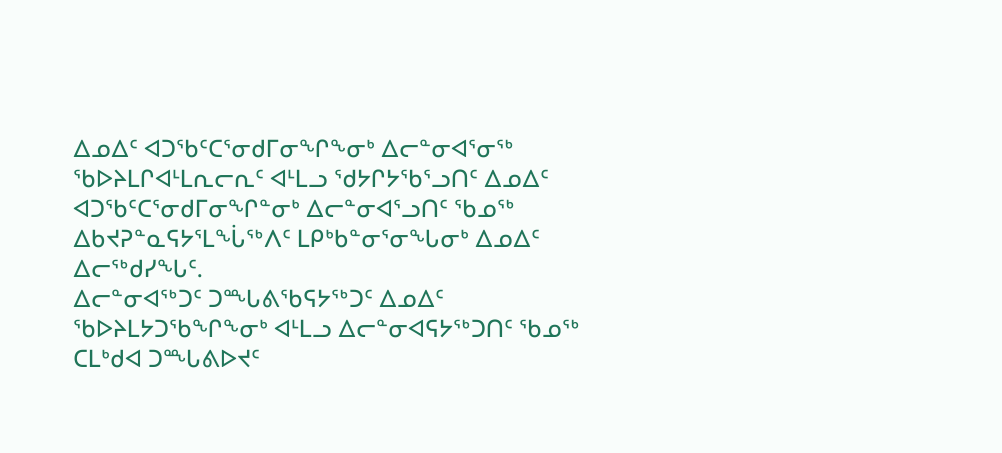ᐃᓄᐃᑦ ᐊᑐᖃᑦᑕᕐᓂᑯᒥᓂᖏᖕᓂᒃ ᐃᓕᓐᓂᐊᕐᓂᖅ
ᖃᐅᔨᒪᒋᐊᒻᒪᕆᓕᕆᑦ ᐊᒻᒪᓗ ᖁᔭᒋᔭᖃᕐᓗᑎᑦ ᐃᓄᐃᑦ ᐊᑐᖃᑦᑕᕐᓂᑯᒥᓂᖏᓐᓂᒃ ᐃᓕᓐᓂᐊᕐᓗᑎᑦ ᖃᓄᖅ ᐃᑲᔪᕈᓐᓇᕋᔭᕐᒪᖔᖅᐱᑦ ᒪᑭᒃᑲᓐᓂᕐᓂᖓᓂᒃ ᐃᓄᐃᑦ ᐃᓕᖅᑯᓯᖓᑦ.
ᐃᓕᓐᓂᐊᖅᑐᑦ ᑐᙵᕕᖃᕋᔭᖅᑐᑦ ᐃᓄᐃᑦ ᖃᐅᔨᒪᔭᑐᖃᖏᖕᓂᒃ ᐊᒻᒪᓗ ᐃᓕᓐᓂᐊᕋᔭᖅᑐᑎᑦ ᖃᓄᖅ ᑕᒪᒃᑯᐊ ᑐᙵᕕᐅᔪᑦ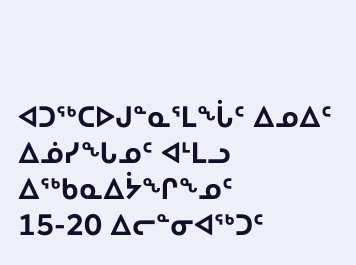ᐊᑐᖅᑕᐅᒍᓐᓇᕐᒪᖔᑦ ᐃᓄᐃᑦ ᐃᓅᓯᖓᓄᑦ ᐊᒻᒪᓗ ᐃᖅᑲᓇᐃᔮᖏᖕᓄᑦ
15-20 ᐃᓕᓐᓂᐊᖅᑐᑦ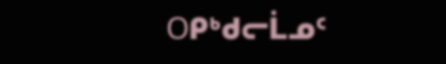Oᑭᒃᑯᓕᒫᓄᑦ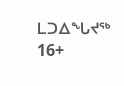ᒪᑐᐃᖓᔪᖅ 16+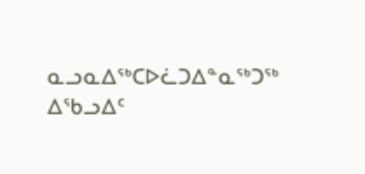ᓇᓗᓇᐃᖅᑕᐅᓛᑐᐃᓐᓇᖅᑐᖅ
ᐃᖃᓗᐃᑦ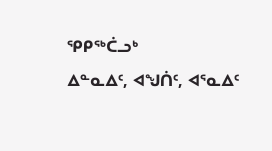ᕿᑭᖅᑖᓗᒃ
ᐃᓐᓇᐃᑦ, ᐊᖑᑏᑦ, ᐊᕐᓇᐃᑦ